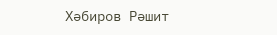Хәбиров Рәшит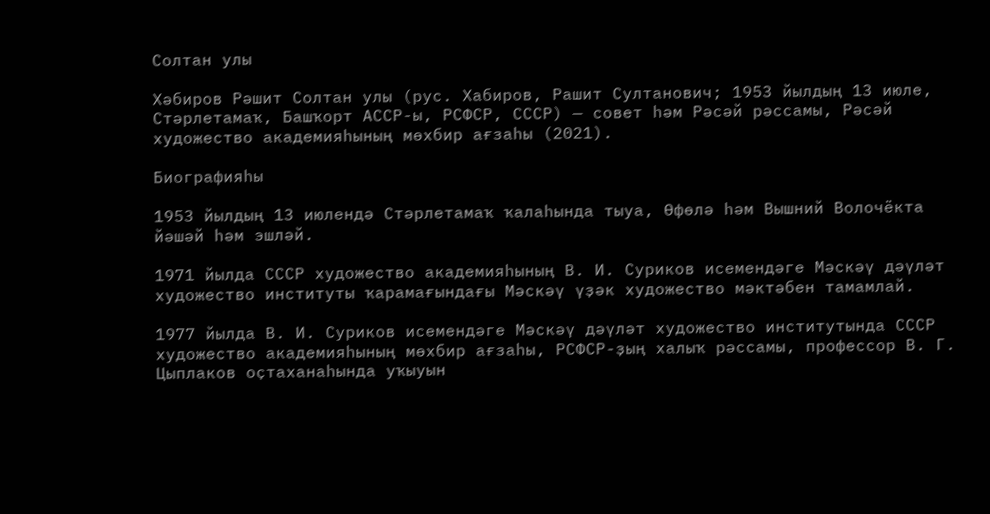Солтан улы

Хәбиров Рәшит Солтан улы (рус. Хабиров, Рашит Султанович; 1953 йылдың 13 июле, Стәрлетамаҡ, Башҡорт АССР-ы, РСФСР, СССР) — совет һәм Рәсәй рәссамы, Рәсәй художество академияһының мөхбир ағзаһы (2021).

Биографияһы

1953 йылдың 13 июлендә Стәрлетамаҡ ҡалаһында тыуа, Өфөлә һәм Вышний Волочёкта йәшәй һәм эшләй.

1971 йылда СССР художество академияһының В. И. Суриков исемендәге Мәскәү дәүләт художество институты ҡарамағындағы Мәскәү үҙәк художество мәктәбен тамамлай.

1977 йылда В. И. Суриков исемендәге Мәскәү дәүләт художество институтында СССР художество академияһының мөхбир ағзаһы, РСФСР-ҙың халыҡ рәссамы, профессор В. Г. Цыплаков оҫтаханаһында уҡыуын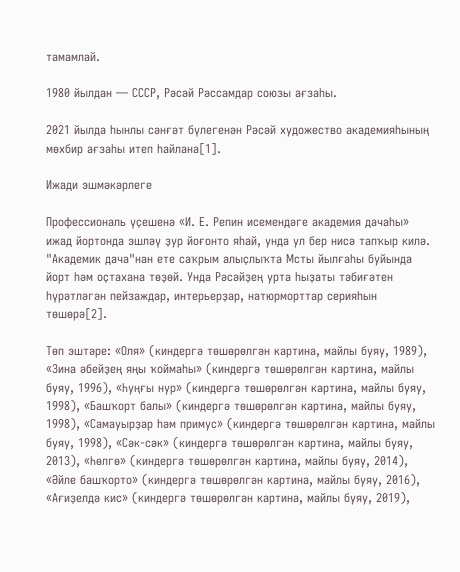тамамлай.

1980 йылдан — СССР, Рәсәй Рәссамдар союзы ағзаһы.

2021 йылда һынлы сәнғәт бүлегенән Рәсәй художество академияһының мөхбир ағзаһы итеп һайлана[1].

Ижади эшмәкәрлеге

Профессиональ үҫешенә «И. Е. Репин исемендәге академия дачаһы» ижад йортонда эшләү ҙур йоғонто яһай, унда ул бер нисә тапҡыр килә. "Академик дача"нан ете саҡрым алыҫлыҡта Мсты йылғаһы буйында йорт һәм оҫтахана төҙөй. Унда Рәсәйҙең урта һыҙаты тәбиғәтен һүрәтләгән пейзаждар, интерьерҙар, натюрморттар серияһын төшөрә[2].

Төп эштәре: «Оля» (киндергә төшөрөлгән картина, майлы буяу, 1989), «Зина әбейҙең яңы ҡоймаһы» (киндергә төшөрөлгән картина, майлы буяу, 1996), «Һуңғы нур» (киндергә төшөрөлгән картина, майлы буяу, 1998), «Башҡорт балы» (киндергә төшөрөлгән картина, майлы буяу, 1998), «Самауырҙар һәм примус» (киндергә төшөрөлгән картина, майлы буяу, 1998), «Сәк-сәк» (киндергә төшөрөлгән картина, майлы буяу, 2013), «Һөлгө» (киндергә төшөрөлгән картина, майлы буяу, 2014), «Әйле башҡорто» (киндергә төшөрөлгән картина, майлы буяу, 2016), «Ағиҙелдә кис» (киндергә төшөрөлгән картина, майлы буяу, 2019),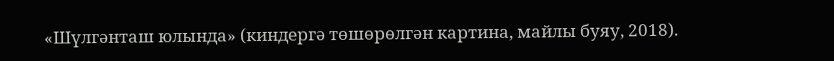«Шүлгәнташ юлында» (киндергә төшөрөлгән картина, майлы буяу, 2018).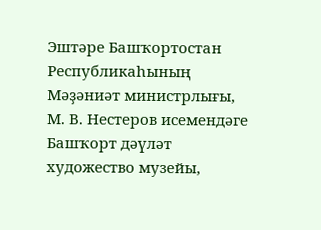Эштәре Башҡортостан Республикаһының Мәҙәниәт министрлығы, М. В. Нестеров исемендәге Башҡорт дәүләт художество музейы,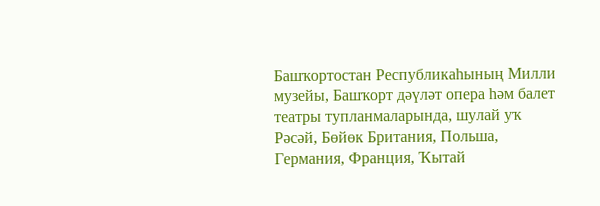Башҡортостан Республикаһының Милли музейы, Башҡорт дәүләт опера һәм балет театры тупланмаларында, шулай уҡ Рәсәй, Бөйөк Британия, Польша, Германия, Франция, Ҡытай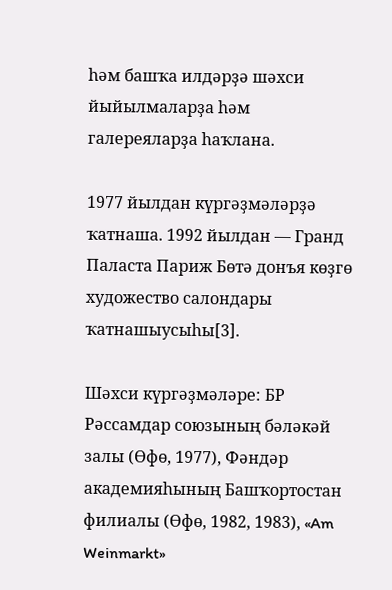һәм башҡа илдәрҙә шәхси йыйылмаларҙа һәм галереяларҙа һаҡлана.

1977 йылдан күргәҙмәләрҙә ҡатнаша. 1992 йылдан — Гранд Паласта Париж Бөтә донъя көҙгө художество салондары ҡатнашыусыһы[3].

Шәхси күргәҙмәләре: БР Рәссамдар союзының бәләкәй залы (Өфө, 1977), Фәндәр академияһының Башҡортостан филиалы (Өфө, 1982, 1983), «Am Weinmarkt»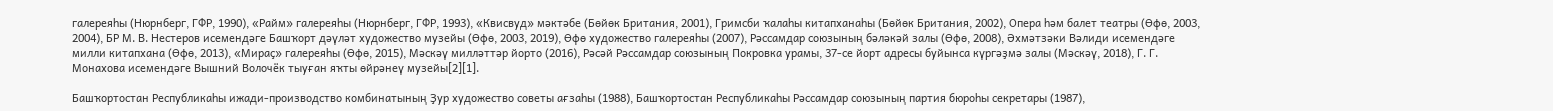галереяһы (Нюрнберг, ГФР, 1990), «Райм» галереяһы (Нюрнберг, ГФР, 1993), «Квисвуд» мәктәбе (Бөйөк Британия, 2001), Гримсби ҡалаһы китапханаһы (Бөйөк Британия, 2002), Опера һәм балет театры (Өфө, 2003, 2004), БР М. В. Нестеров исемендәге Башҡорт дәүләт художество музейы (Өфө, 2003, 2019), Өфө художество галереяһы (2007), Рәссамдар союзының бәләкәй залы (Өфө, 2008), Әхмәтзәки Вәлиди исемендәге милли китапхана (Өфө, 2013), «Мираҫ» галереяһы (Өфө, 2015), Мәскәү милләттәр йорто (2016), Рәсәй Рәссамдар союзының Покровка урамы, 37-се йорт адресы буйынса күргәҙмә залы (Мәскәү, 2018), Г. Г. Монахова исемендәге Вышний Волочёк тыуған яҡты өйрәнеү музейы[2][1].

Башҡортостан Республикаһы ижади-производство комбинатының Ҙур художество советы ағзаһы (1988), Башҡортостан Республикаһы Рәссамдар союзының партия бюроһы секретары (1987),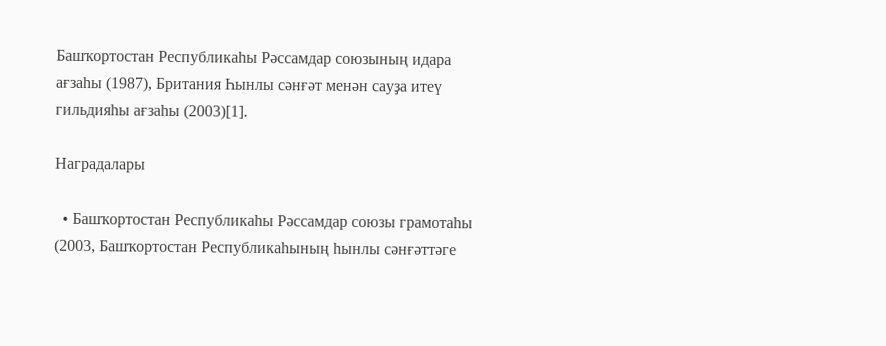Башҡортостан Республикаһы Рәссамдар союзының идара ағзаһы (1987), Британия Һынлы сәнғәт менән сауҙа итеү гильдияһы ағзаһы (2003)[1].

Наградалары

  • Башҡортостан Республикаһы Рәссамдар союзы грамотаһы (2003, Башҡортостан Республикаһының һынлы сәнғәттәге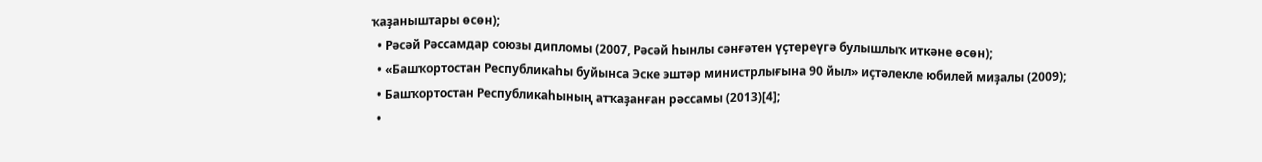ҡаҙаныштары өсөн);
  • Рәсәй Рәссамдар союзы дипломы (2007, Рәсәй һынлы сәнғәтен үҫтереүгә булышлыҡ иткәне өсөн);
  • «Башҡортостан Республикаһы буйынса Эске эштәр министрлығына 90 йыл» иҫтәлекле юбилей миҙалы (2009);
  • Башҡортостан Республикаһының атҡаҙанған рәссамы (2013)[4];
  •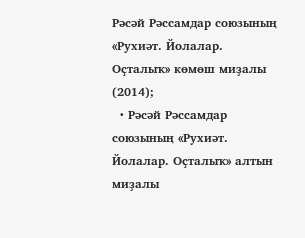Рәсәй Рәссамдар союзының «Рухиәт. Йолалар. Оҫталыҡ» көмөш миҙалы (2014);
  • Рәсәй Рәссамдар союзының «Рухиәт. Йолалар. Оҫталыҡ» алтын миҙалы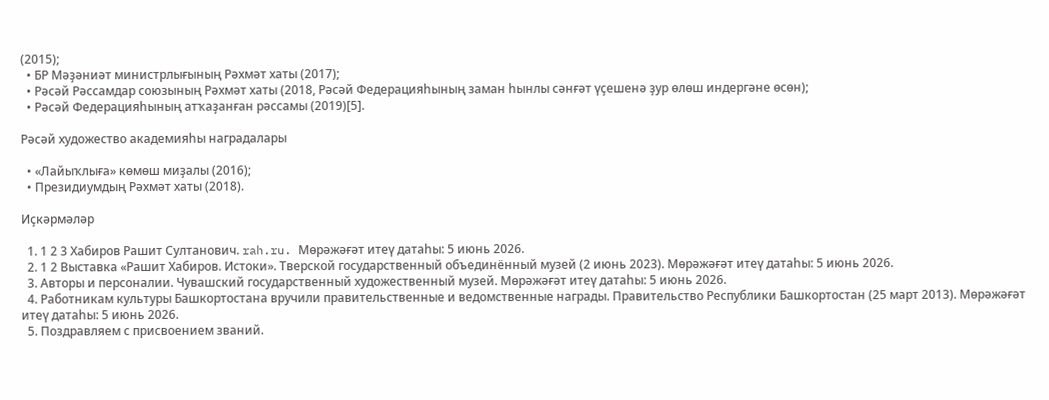(2015);
  • БР Мәҙәниәт министрлығының Рәхмәт хаты (2017);
  • Рәсәй Рәссамдар союзының Рәхмәт хаты (2018, Рәсәй Федерацияһының заман һынлы сәнғәт үҫешенә ҙур өлөш индергәне өсөн);
  • Рәсәй Федерацияһының атҡаҙанған рәссамы (2019)[5].

Рәсәй художество академияһы наградалары

  • «Лайыҡлыға» көмөш миҙалы (2016);
  • Президиумдың Рәхмәт хаты (2018).

Иҫкәрмәләр

  1. 1 2 3 Хабиров Рашит Султанович. rah.ru. Мөрәжәғәт итеү датаһы: 5 июнь 2026.
  2. 1 2 Выставка «Рашит Хабиров. Истоки». Тверской государственный объединённый музей (2 июнь 2023). Мөрәжәғәт итеү датаһы: 5 июнь 2026.
  3. Авторы и персоналии. Чувашский государственный художественный музей. Мөрәжәғәт итеү датаһы: 5 июнь 2026.
  4. Работникам культуры Башкортостана вручили правительственные и ведомственные награды. Правительство Республики Башкортостан (25 март 2013). Мөрәжәғәт итеү датаһы: 5 июнь 2026.
  5. Поздравляем с присвоением званий.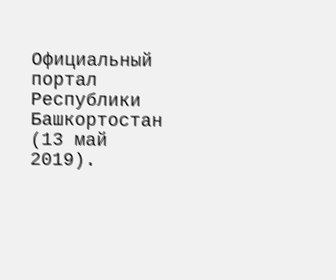Официальный портал Республики Башкортостан (13 май 2019).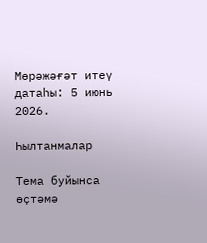Мөрәжәғәт итеү датаһы: 5 июнь 2026.

Һылтанмалар

Тема буйынса өҫтәмә